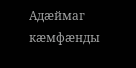Адӕймаг кӕмфӕнды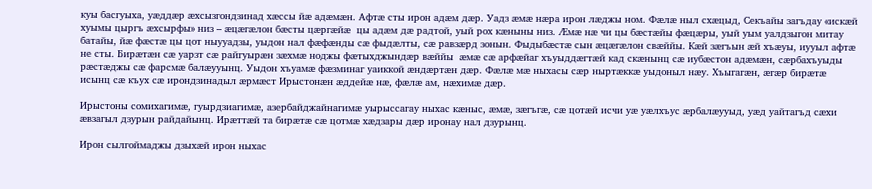куы басгуыха, уӕддӕр ӕхсызгондзинад хӕссы йæ адæмæн. Афтæ сты ирон адæм дæр. Уадз ӕмӕ нӕра ирон лӕджы ном. Фӕлӕ ныл схӕцыд, Секъайы загъдау «искӕй хуымы цыргъ ӕхсырфы» низ – æцæгæлон бæсты цæргæйæ  цы адӕм дӕ радтой, уый рох кӕныны низ. Ӕмӕ нӕ чи цы бӕстӕйы фӕцӕры, уый уым уалдзыгон митау батайы, йӕ фӕстӕ цы цот ныууадзы, уыдон нал фӕфӕнды сӕ фыдӕлты, сӕ равзӕрд зонын. Фыдыбæстæ сын æцæгæлон свæййы. Кæй зæгъын æй хъæуы, иууыл афтæ не сты. Бирæтæн сæ уарзт сæ райгуырæн зæхмæ ноджы фæтыхджындæр вæййы  æмæ сæ арфæйаг хъуыддæгтæй кад скæнынц сæ иубæстон адæмæн, сæрбахъуыды рæстæджы сæ фарсмæ балæууынц. Уыдон хъуамæ фæзминаг уаиккой æндæртæн дæр. Фæлæ мæ ныхасы сæр ныртæккæ уыдоныл нæу. Хъыгагæн, æгæр бирæтæ исынц сæ къух сæ ирондзинадыл æрмæст Ирыстонæн æддейæ нæ, фæлæ ам, нæхимæ дæр.

Ирыстоны сомихагимӕ, гуырдзиагимӕ, азербайджайнагимӕ уырыссагау ныхас кӕныс, ӕмӕ, зӕгъгӕ, сӕ цотӕй исчи уӕ уӕлхъус ӕрбалӕууыд, уӕд уайтагъд сӕхи ӕвзагыл дзурын райдайынц. Ирӕттӕй та бирæтæ сӕ цотмӕ хӕдзары дӕр иронау нал дзурынц.

Ирон сылгоймаджы дзыхӕй ирон ныхас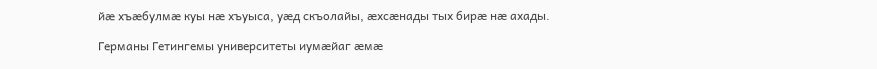йӕ хъӕбулмӕ куы нӕ хъуыса, уӕд скъолайы, ӕхсӕнады тых бирӕ нӕ ахады.

Германы Гетингемы университеты иумӕйаг ӕмӕ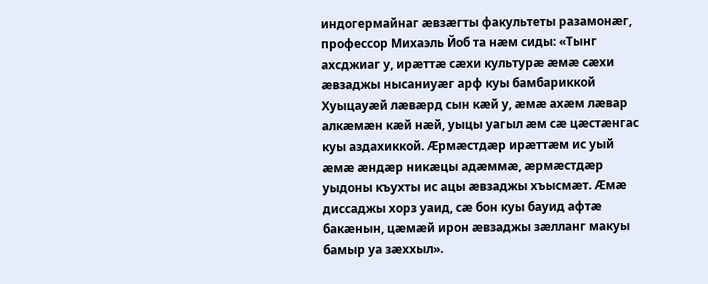индогермайнаг ӕвзӕгты факультеты разамонӕг, профессор Михаэль Йоб та нӕм сиды: «Тынг ахсджиаг у, ирӕттӕ сӕхи культурӕ ӕмӕ сӕхи ӕвзаджы нысаниуӕг арф куы бамбариккой Хуыцауӕй лӕвӕрд сын кӕй у, ӕмӕ ахӕм лӕвар алкӕмӕн кӕй нӕй, уыцы уагыл ӕм сӕ цӕстӕнгас куы аздахиккой. Ӕрмӕстдӕр ирӕттӕм ис уый ӕмӕ ӕндӕр никӕцы адӕммӕ, ӕрмӕстдӕр уыдоны къухты ис ацы ӕвзаджы хъысмӕт. Ӕмӕ диссаджы хорз уаид, сӕ бон куы бауид афтӕ бакӕнын, цӕмӕй ирон ӕвзаджы зӕлланг макуы бамыр уа зӕххыл».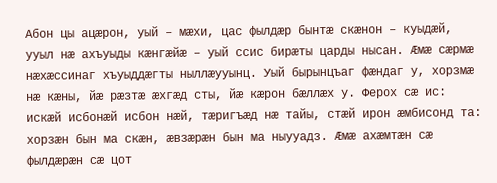Абон цы ацӕрон, уый – мӕхи, цас фылдӕр бынтæ скӕнон – куыдӕй, ууыл нӕ ахъуыды кӕнгӕйӕ – уый ссис бирӕты царды нысан. Ӕмӕ сӕрмӕ нӕхӕссинаг хъуыддӕгты ныллӕууынц. Уый бырынцъаг фӕндаг у, хорзмӕ нӕ кӕны, йӕ рӕзтӕ ӕхгӕд сты, йӕ кӕрон бӕллӕх у. Ферох сӕ ис: искӕй исбонӕй исбон нӕй, тӕригъӕд нӕ тайы, стӕй ирон ӕмбисонд та: хорзӕн бын ма скӕн, ӕвзӕрӕн бын ма ныууадз. Ӕмӕ ахӕмтӕн сӕ фылдӕрӕн сӕ цот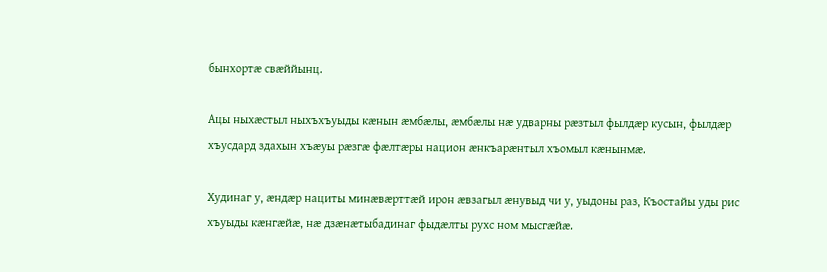бынхортӕ свæййынц.

Ацы ныхæстыл ныхъхъуыды кӕнын æмбæлы, æмбæлы нæ удварны рæзтыл фылдæр кусын, фылдæр хъусдард здахын хъæуы рæзгæ фæлтæры национ æнкъарæнтыл хъомыл кæнынмæ.

Худинаг у, æндæр нациты минæвæрттæй ирон æвзагыл ӕнувыд чи у, уыдоны раз, Къостайы уды рис хъуыды кӕнгӕйӕ, нӕ дзӕнӕтыбадинаг фыдӕлты рухс ном мысгӕйӕ.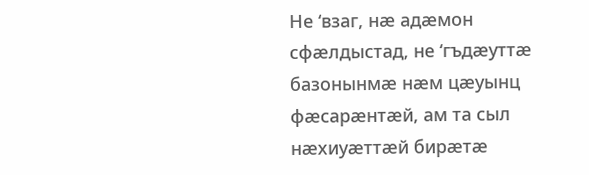Не ‘взаг, нӕ адӕмон сфӕлдыстад, не ‘гъдӕуттӕ базонынмӕ нӕм цӕуынц фӕсарӕнтӕй, ам та сыл нӕхиуӕттӕй бирæтæ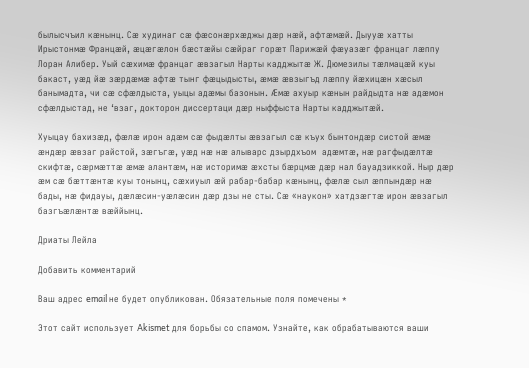былысчъил кӕнынц. Сӕ худинаг сӕ фӕсонӕрхӕджы дӕр нӕй, афтӕмӕй. Дыууӕ хатты Ирыстонмӕ Францӕй, ӕцӕгӕлон бӕстӕйы сӕйраг горӕт Парижӕй фæуазæг францаг лӕппу Лоран Алибер. Уый сӕхимӕ францаг ӕвзагыл Нарты кадджытӕ Ж. Дюмезилы тӕлмацӕй куы бакаст, уӕд йӕ зӕрдӕмӕ афтӕ тынг фӕцыдысты, ӕмӕ ӕвзыгъд лӕппу йӕхицӕн хӕсыл банымадта, чи сӕ сфӕлдыста, уыцы адӕмы базонын. Æмӕ ахуыр кӕнын райдыдта нӕ адӕмон сфӕлдыстад, не ‘взаг, докторон диссертаци дӕр ныффыста Нарты кадджытӕй.

Хуыцау бахизӕд, фӕлӕ ирон адӕм сӕ фыдӕлты ӕвзагыл сӕ къух бынтондӕр систой ӕмӕ ӕндӕр ӕвзаг райстой, зӕгъгӕ, уӕд нӕ нӕ алыварс дзырдхъом  адӕмтӕ, нӕ рагфыдӕлтӕ скифтӕ, сӕрмӕттӕ ӕмӕ алантӕм, нӕ историмӕ ӕхсты бӕрцмӕ дӕр нал бауадзиккой. Ныр дӕр ӕм сӕ бӕттӕнтӕ куы тонынц, сӕхиуыл ӕй рабар-бабар кӕнынц, фӕлӕ сыл ӕппындӕр нӕ бады, нӕ фидауы, дӕлӕсин-уӕлӕсин дӕр дзы не сты. Сӕ «наукон» хатдзӕгтӕ ирон ӕвзагыл базгъӕлӕнтӕ вӕййынц.

Дриаты Лейла

Добавить комментарий

Ваш адрес email не будет опубликован. Обязательные поля помечены *

Этот сайт использует Akismet для борьбы со спамом. Узнайте, как обрабатываются ваши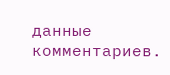данные комментариев.